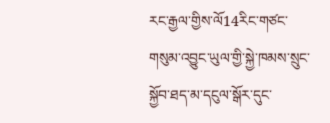རང་རྒྱལ་གྱིས་ལོ14རིང་གཙང་གསུམ་འབྱུང་ཡུལ་གྱི་སྐྱེ་ཁམས་སྲུང་སྐྱོབ་ཐད་མ་དངུལ་སྒོར་དུང་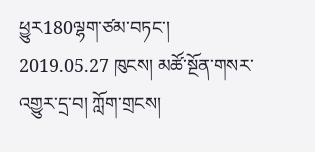ཕྱུར180ལྷག་ཙམ་བཏང་།
2019.05.27 ཁུངས། མཚོ་སྔོན་གསར་འགྱུར་དྲ་བ། ཀློག་གྲངས།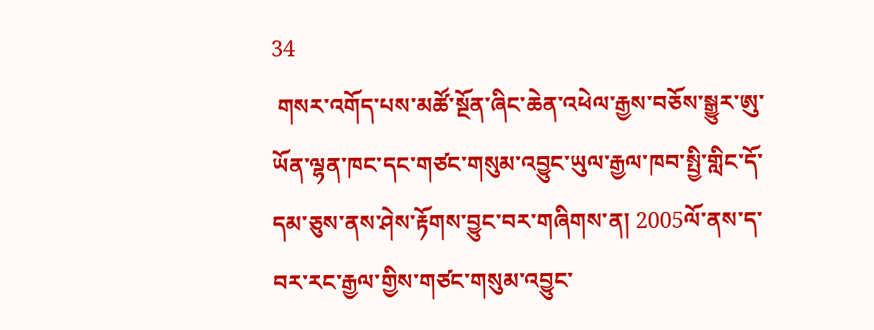34
 གསར་འགོད་པས་མཚོ་སྔོན་ཞིང་ཆེན་འཕེལ་རྒྱས་བཅོས་སྒྱུར་ཨུ་ཡོན་ལྷན་ཁང་དང་གཙང་གསུམ་འབྱུང་ཡུལ་རྒྱལ་ཁབ་སྤྱི་གླིང་དོ་དམ་ཅུས་ནས་ཤེས་རྟོགས་བྱུང་བར་གཞིགས་ན། 2005ལོ་ནས་ད་བར་རང་རྒྱལ་གྱིས་གཙང་གསུམ་འབྱུང་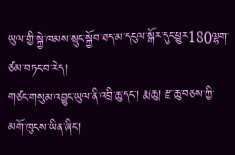ཡུལ་གྱི་སྐྱེ་ཁམས་སྲུང་སྐྱོབ་ཐད་མ་དངུལ་སྒོར་དུང་ཕྱུར180ལྷག་ཙམ་བཏང་བ་རེད།
གཙང་གསུམ་འབྱུང་ཡུལ་ནི་འབྲི་ཆུ་དང་། རྨ་ཆུ། རྫ་ཆུ་བཅས་ཀྱི་མགོ་ཁུངས་ཡིན་ཞིང་།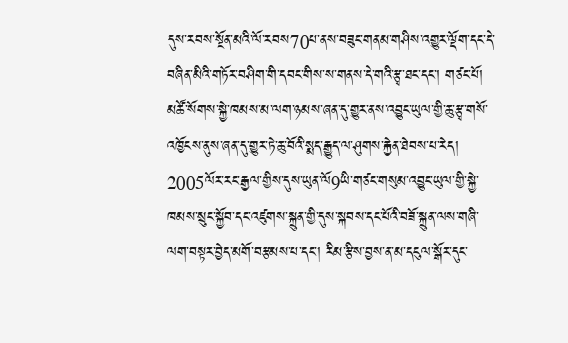དུས་རབས་སྔོན་མའི་ལོ་རབས70པ་ནས་བཟུང་གནམ་གཤིས་འགྱུར་ལྡོག་དང་དེ་བཞིན་མིའི་གཏོར་བཤིག་གི་དབང་གིས་ས་གནས་དེ་གའི་རྩྭ་ཐང་དང་། གཙང་པོ། མཚོ་སོགས་སྐྱེ་ཁམས་མ་ལག་ཉམས་ཞན་དུ་གྱུར་ནས་འབྱུང་ཡུལ་གྱི་ཆུ་རྩྭ་གསོ་འཁྱོངས་ནུས་ཞན་དུ་གྱུར་ཏེ་ཆུ་བོའི་སྨད་རྒྱུད་ལ་ཤུགས་རྐྱེན་ཐེབས་པ་རེད།
2005ལོར་རང་རྒྱལ་གྱིས་དུས་ཡུན་ལོ9ཡི་གཙང་གསུམ་འབྱུང་ཡུལ་གྱི་སྐྱེ་ཁམས་སྲུང་སྐྱོབ་དང་འཛུགས་སྐྲུན་གྱི་དུས་སྐབས་དང་པོའི་བཟོ་སྐྲུན་ལས་གཞི་ལག་བསྟར་བྱེད་མགོ་བརྩམས་པ་དང་། རིམ་རྩིས་བྱས་ན་མ་དངུལ་སྒོར་དུང་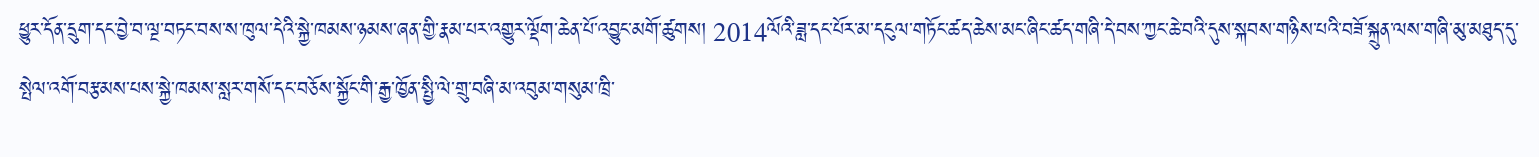ཕྱུར་དོན་དྲུག་དང་བྱེ་བ་ལྔ་བཏང་བས་ས་ཁུལ་དེའི་སྐྱེ་ཁམས་ཉམས་ཞན་གྱི་རྣམ་པར་འགྱུར་ལྡོག་ཆེན་པོ་འབྱུང་མགོ་ཚུགས། 2014ལོའི་ཟླ་དང་པོར་མ་དངུལ་གཏོང་ཚད་ཆེས་མང་ཞིང་ཚད་གཞི་དེ་བས་ཀྱང་ཆེ་བའི་དུས་སྐབས་གཉིས་པའི་བཟོ་སྐྲུན་ལས་གཞི་མུ་མཐུད་དུ་སྤེལ་འགོ་བརྩམས་པས་སྐྱེ་ཁམས་སླར་གསོ་དང་བཅོས་སྐྱོང་གི་རྒྱ་ཁྱོན་སྤྱི་ལེ་གྲུ་བཞི་མ་འབུམ་གསུམ་ཁྲི་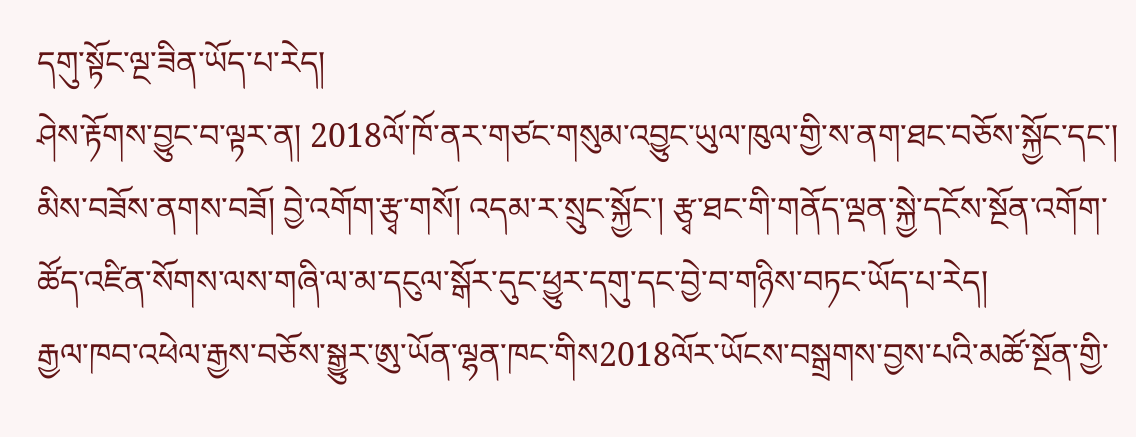དགུ་སྟོང་ལྔ་ཟིན་ཡོད་པ་རེད།
ཤེས་རྟོགས་བྱུང་བ་ལྟར་ན། 2018ལོ་ཁོ་ནར་གཙང་གསུམ་འབྱུང་ཡུལ་ཁུལ་གྱི་ས་ནག་ཐང་བཅོས་སྐྱོང་དང་། མིས་བཟོས་ནགས་བཟོ། བྱེ་འགོག་རྩྭ་གསོ། འདམ་ར་སྲུང་སྐྱོང་། རྩྭ་ཐང་གི་གནོད་ལྡན་སྐྱེ་དངོས་སྔོན་འགོག་ཚོད་འཛིན་སོགས་ལས་གཞི་ལ་མ་དངུལ་སྒོར་དུང་ཕྱུར་དགུ་དང་བྱེ་བ་གཉིས་བཏང་ཡོད་པ་རེད།
རྒྱལ་ཁབ་འཕེལ་རྒྱས་བཅོས་སྒྱུར་ཨུ་ཡོན་ལྷན་ཁང་གིས2018ལོར་ཡོངས་བསྒྲགས་བྱས་པའི་མཚོ་སྔོན་གྱི་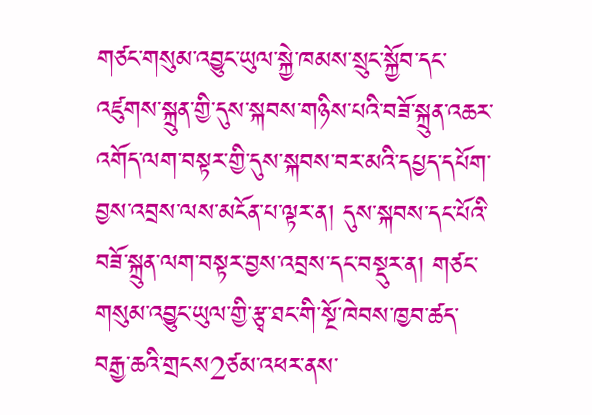གཙང་གསུམ་འབྱུང་ཡུལ་སྐྱེ་ཁམས་སྲུང་སྐྱོབ་དང་འཛུགས་སྐྲུན་གྱི་དུས་སྐབས་གཉིས་པའི་བཟོ་སྐྲུན་འཆར་འགོད་ལག་བསྟར་གྱི་དུས་སྐབས་བར་མའི་དཔྱད་དཔོག་བྱས་འབྲས་ལས་མངོན་པ་ལྟར་ན། དུས་སྐབས་དང་པོའི་བཟོ་སྐྲུན་ལག་བསྟར་བྱས་འབྲས་དང་བསྡུར་ན། གཙང་གསུམ་འབྱུང་ཡུལ་གྱི་རྩྭ་ཐང་གི་སྔོ་ཁེབས་ཁྱབ་ཚད་བརྒྱ་ཆའི་གྲངས2ཙམ་འཕར་ནས་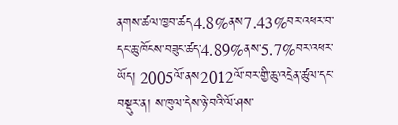ནགས་ཚལ་ཁྱབ་ཚད4.8%ནས7.43%བར་འཕར་བ་དང་ཆུ་ཁོངས་བཟུང་ཚད་4.89%ནས་5.7%བར་འཕར་ཡོད། 2005ལོ་ནས2012ལོ་བར་གྱི་ཆུ་འདྲེན་ཚུལ་དང་བསྡུར་ན། ས་ཁུལ་དེས་ཉེ་བའི་ལོ་ཤས་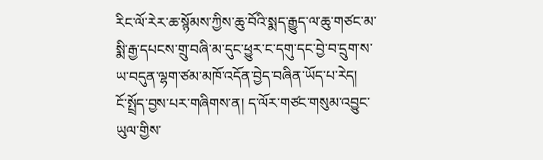རིང་ལོ་རེར་ཆ་སྙོམས་ཀྱིས་ཆུ་བོའི་སྨད་རྒྱུད་ལ་ཆུ་གཙང་མ་སྨི་རྒྱ་དཔངས་གྲུ་བཞི་མ་དུང་ཕྱུར་ང་དགུ་དང་བྱེ་བ་དྲུག་ས་ཡ་བདུན་ལྷག་ཙམ་མཁོ་འདོན་བྱེད་བཞིན་ཡོད་པ་རེད།
ངོ་སྤྲོད་བྱས་པར་གཞིགས་ན། ད་ལོར་གཙང་གསུམ་འབྱུང་ཡུལ་གྱིས་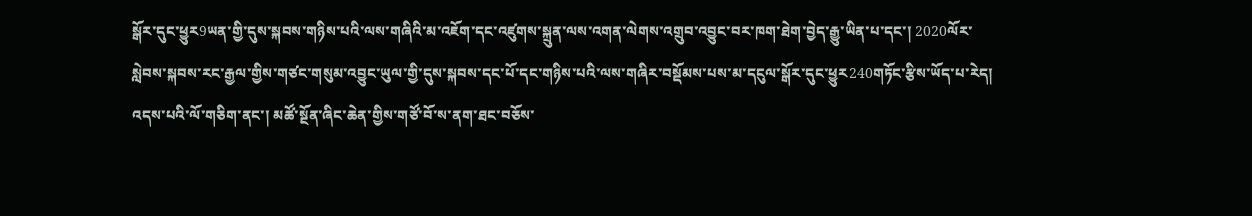སྒོར་དུང་ཕྱུར9ཡན་གྱི་དུས་སྐབས་གཉིས་པའི་ལས་གཞིའི་མ་འཇོག་དང་འཛུགས་སྐྲུན་ལས་འགན་ལེགས་འགྲུབ་འབྱུང་བར་ཁག་ཐེག་བྱེད་རྒྱུ་ཡིན་པ་དང་། 2020ལོར་སླེབས་སྐབས་རང་རྒྱལ་གྱིས་གཙང་གསུམ་འབྱུང་ཡུལ་གྱི་དུས་སྐབས་དང་པོ་དང་གཉིས་པའི་ལས་གཞིར་བསྡོམས་པས་མ་དངུལ་སྒོར་དུང་ཕྱུར240གཏོང་རྩིས་ཡོད་པ་རེད།
འདས་པའི་ལོ་གཅིག་ནང་། མཚོ་སྔོན་ཞིང་ཆེན་གྱིས་གཙོ་བོ་ས་ནག་ཐང་བཅོས་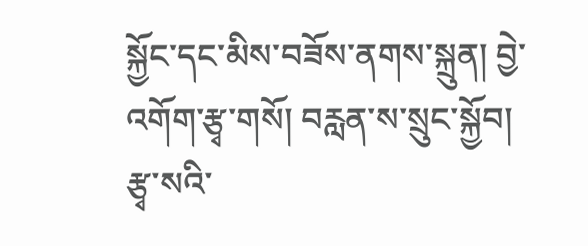སྐྱོང་དང་མིས་བཟོས་ནགས་སྐྲུན། བྱེ་འགོག་རྩྭ་གསོ། བརླན་ས་སྲུང་སྐྱོབ། རྩྭ་སའི་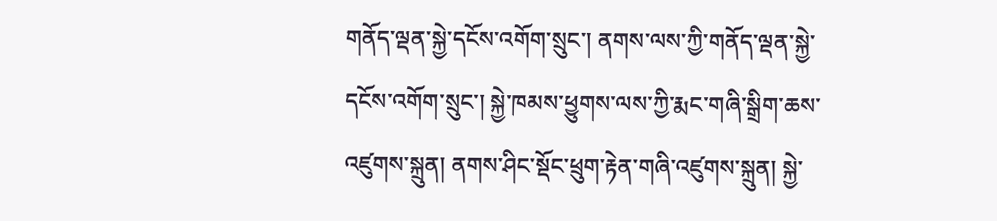གནོད་ལྡན་སྐྱེ་དངོས་འགོག་སྲུང་། ནགས་ལས་ཀྱི་གནོད་ལྡན་སྐྱེ་དངོས་འགོག་སྲུང་། སྐྱེ་ཁམས་ཕྱུགས་ལས་ཀྱི་རྨང་གཞི་སྒྲིག་ཆས་འཛུགས་སྐྲུན། ནགས་ཤིང་སྡོང་ཕྲུག་རྟེན་གཞི་འཛུགས་སྐྲུན། སྐྱེ་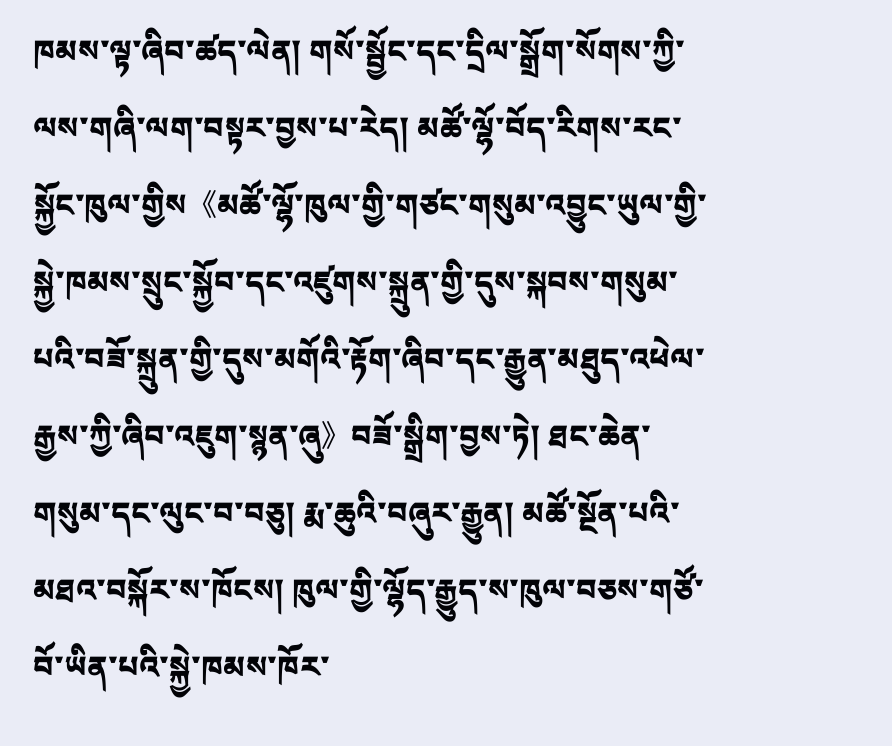ཁམས་ལྟ་ཞིབ་ཚད་ལེན། གསོ་སྦྱོང་དང་དྲིལ་སྒྲོག་སོགས་ཀྱི་ལས་གཞི་ལག་བསྟར་བྱས་པ་རེད། མཚོ་ལྷོ་བོད་རིགས་རང་སྐྱོང་ཁུལ་གྱིས《མཚོ་ལྷོ་ཁུལ་གྱི་གཙང་གསུམ་འབྱུང་ཡུལ་གྱི་སྐྱེ་ཁམས་སྲུང་སྐྱོབ་དང་འཛུགས་སྐྲུན་གྱི་དུས་སྐབས་གསུམ་པའི་བཟོ་སྐྲུན་གྱི་དུས་མགོའི་རྟོག་ཞིབ་དང་རྒྱུན་མཐུད་འཕེལ་རྒྱས་ཀྱི་ཞིབ་འཇུག་སྙན་ཞུ》བཟོ་སྒྲིག་བྱས་ཏེ། ཐང་ཆེན་གསུམ་དང་ལུང་བ་བཅུ། རྨ་ཆུའི་བཞུར་རྒྱུན། མཚོ་སྔོན་པའི་མཐའ་བསྐོར་ས་ཁོངས། ཁུལ་གྱི་ལྷོད་རྒྱུད་ས་ཁུལ་བཅས་གཙོ་བོ་ཡིན་པའི་སྐྱེ་ཁམས་ཁོར་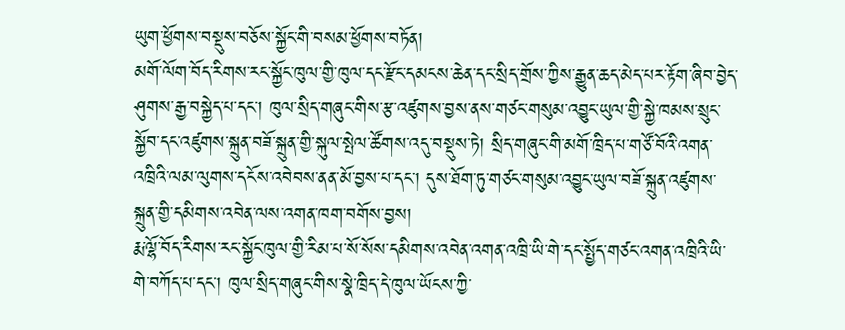ཡུག་ཕྱོགས་བསྡུས་བཅོས་སྐྱོང་གི་བསམ་ཕྱོགས་བཏོན།
མགོ་ལོག་བོད་རིགས་རང་སྐྱོང་ཁུལ་གྱི་ཁུལ་དང་རྫོང་དམངས་ཆེན་དང་སྲིད་གྲོས་ཀྱིས་རྒྱུན་ཆད་མེད་པར་རྟོག་ཞིབ་བྱེད་ཤུགས་རྒྱ་བསྐྱེད་པ་དང་། ཁུལ་སྲིད་གཞུང་གིས་རྩ་འཛུགས་བྱས་ནས་གཙང་གསུམ་འབྱུང་ཡུལ་གྱི་སྐྱེ་ཁམས་སྲུང་སྐྱོབ་དང་འཛུགས་སྐྲུན་བཟོ་སྐྲུན་གྱི་སྐུལ་སྤེལ་ཚོགས་འདུ་བསྡུས་ཏེ། སྲིད་གཞུང་གི་མགོ་ཁྲིད་པ་གཙོ་བོའི་འགན་འཁྲིའི་ལམ་ལུགས་དངོས་འབེབས་ནན་མོ་བྱས་པ་དང་། དུས་ཐོག་ཏུ་གཙང་གསུམ་འབྱུང་ཡུལ་བཟོ་སྐྲུན་འཛུགས་སྐྲུན་གྱི་དམིགས་འབེན་ལས་འགན་ཁག་བགོས་བྱས།
རྨ་ལྷོ་བོད་རིགས་རང་སྐྱོང་ཁུལ་གྱི་རིམ་པ་སོ་སོས་དམིགས་འབེན་འགན་འཁྲི་ཡི་གེ་དང་སྤྱོད་གཙང་འགན་འཁྲིའི་ཡི་གེ་བཀོད་པ་དང་། ཁུལ་སྲིད་གཞུང་གིས་སྣེ་ཁྲིད་དེ་ཁུལ་ཡོངས་ཀྱི་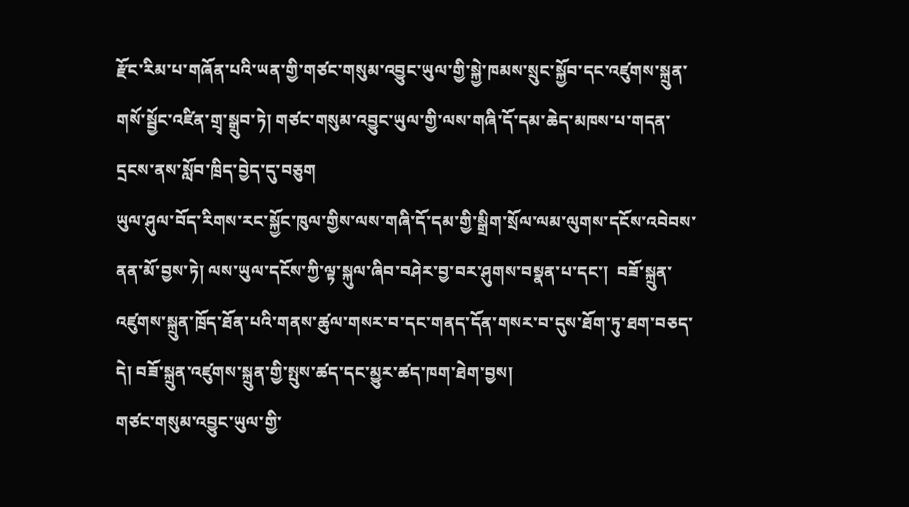རྫོང་རིམ་པ་གཞོན་པའི་ཡན་གྱི་གཙང་གསུམ་འབྱུང་ཡུལ་གྱི་སྐྱེ་ཁམས་སྲུང་སྐྱོབ་དང་འཛུགས་སྐྲུན་གསོ་སྦྱོང་འཛིན་གྲྭ་སྒྲུབ་ཏེ། གཙང་གསུམ་འབྱུང་ཡུལ་གྱི་ལས་གཞི་དོ་དམ་ཆེད་མཁས་པ་གདན་དྲངས་ནས་སློབ་ཁྲིད་བྱེད་དུ་བཅུག
ཡུལ་ཤུལ་བོད་རིགས་རང་སྐྱོང་ཁུལ་གྱིས་ལས་གཞི་དོ་དམ་གྱི་སྒྲིག་སྲོལ་ལམ་ལུགས་དངོས་འབེབས་ནན་མོ་བྱས་ཏེ། ལས་ཡུལ་དངོས་ཀྱི་ལྟ་སྐུལ་ཞིབ་བཤེར་བྱ་བར་ཤུགས་བསྣན་པ་དང་།  བཟོ་སྐྲུན་འཛུགས་སྐྲུན་ཁྲོད་ཐོན་པའི་གནས་ཚུལ་གསར་བ་དང་གནད་དོན་གསར་བ་དུས་ཐོག་ཏུ་ཐག་བཅད་དེ། བཟོ་སྐྲུན་འཛུགས་སྐྲུན་གྱི་སྤུས་ཚད་དང་མྱུར་ཚད་ཁག་ཐེག་བྱས།
གཙང་གསུམ་འབྱུང་ཡུལ་གྱི་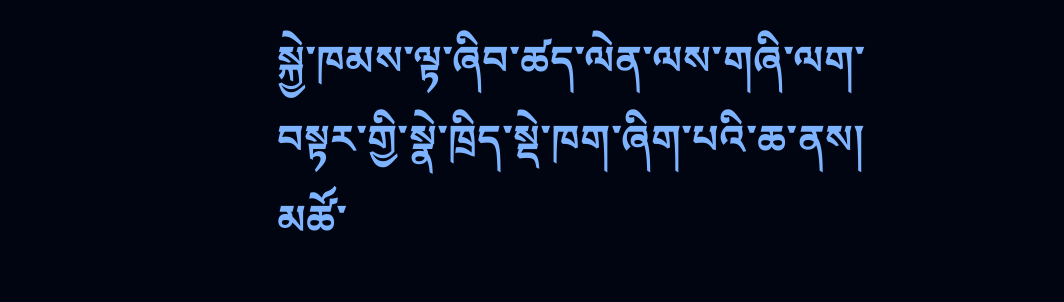སྐྱེ་ཁམས་ལྟ་ཞིབ་ཚད་ལེན་ལས་གཞི་ལག་བསྟར་གྱི་སྣེ་ཁྲིད་སྡེ་ཁག་ཞིག་པའི་ཆ་ནས། མཚོ་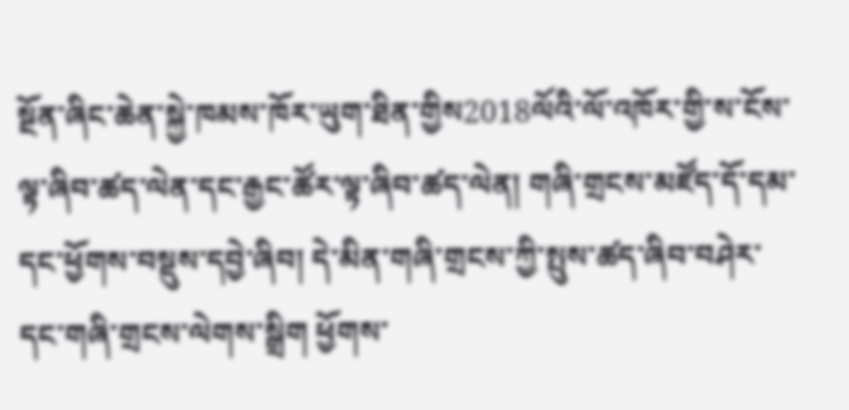སྔོན་ཞིང་ཆེན་སྐྱེ་ཁམས་ཁོར་ཡུག་ཐིན་གྱིས2018ལོའི་ལོ་འཁོར་གྱི་ས་ངོས་ལྟ་ཞིབ་ཚད་ལེན་དང་རྒྱང་ཚོར་ལྟ་ཞིབ་ཚད་ལེན། གཞི་གྲངས་མཛོད་དོ་དམ་དང་ཕྱོགས་བསྡུས་དབྱེ་ཞིབ། དེ་མིན་གཞི་གྲངས་ཀྱི་སྤུས་ཚད་ཞིབ་བཤེར་དང་གཞི་གྲངས་ལེགས་སྒྲིག ཕྱོགས་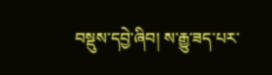བསྡུས་དབྱེ་ཞིབ། ས་རྒྱུ་ཟད་པར་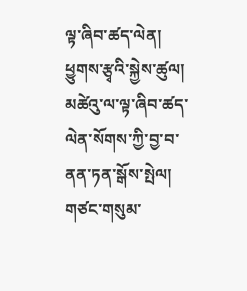ལྟ་ཞིབ་ཚད་ལེན། ཕྱུགས་རྩྭའི་སྐྱེས་ཚུལ། མཚེའུ་ལ་ལྟ་ཞིབ་ཚད་ལེན་སོགས་ཀྱི་བྱ་བ་ནན་ཏན་སྒོས་སྤེལ། གཙང་གསུམ་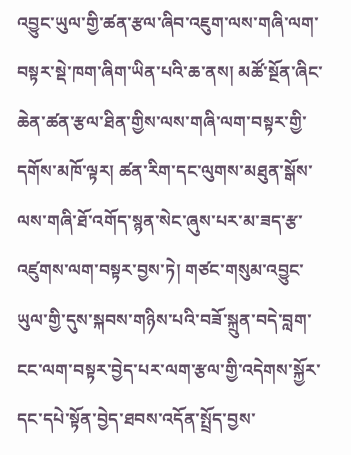འབྱུང་ཡུལ་གྱི་ཚན་རྩལ་ཞིབ་འཇུག་ལས་གཞི་ལག་བསྟར་སྡེ་ཁག་ཞིག་ཡིན་པའི་ཆ་ནས། མཚོ་སྔོན་ཞིང་ཆེན་ཚན་རྩལ་ཐིན་གྱིས་ལས་གཞི་ལག་བསྟར་གྱི་དགོས་མཁོ་ལྟར། ཚན་རིག་དང་ལུགས་མཐུན་སྒོས་ལས་གཞི་ཐོ་འགོད་སྙན་སེང་ཞུས་པར་མ་ཟད་རྩ་འཛུགས་ལག་བསྟར་བྱས་ཏེ། གཙང་གསུམ་འབྱུང་ཡུལ་གྱི་དུས་སྐབས་གཉིས་པའི་བཟོ་སྐྲུན་བདེ་བླག་ངང་ལག་བསྟར་བྱེད་པར་ལག་རྩལ་གྱི་འདེགས་སྐྱོར་དང་དཔེ་སྟོན་བྱེད་ཐབས་འདོན་སྤྲོད་བྱས་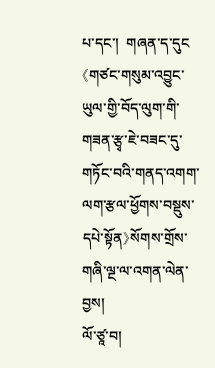པ་དང་།  གཞན་ད་དུང《གཙང་གསུམ་འབྱུང་ཡུལ་གྱི་བོད་ལུག་གི་གཟན་རྩྭ་ཇེ་བཟང་དུ་གཏོང་བའི་གནད་འགག་ལག་རྩལ་ཕྱོགས་བསྡུས་དཔེ་སྟོན》སོགས་གྲོས་གཞི་ལྔ་ལ་འགན་ལེན་བྱས།
ལོ་ཙཱ་བ།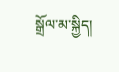སྒྲོལ་མ་སྐྱིད།